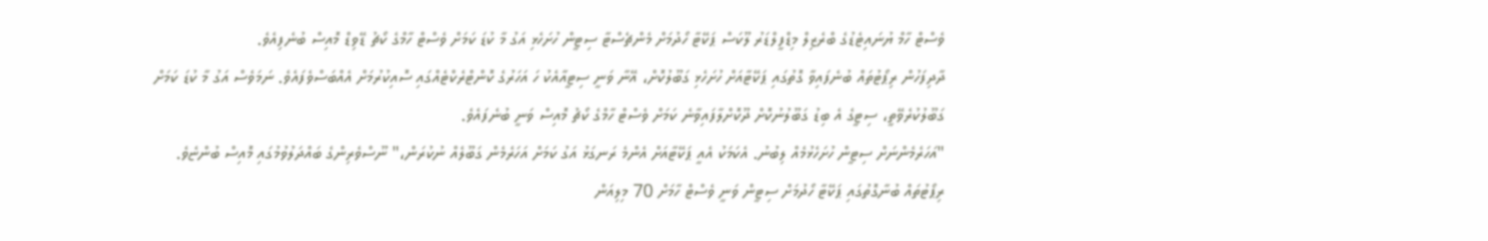ވެސްޓް ހާމް ޔުނައިޓެޑުގެ ބްރެޒިލް މިޑްފީލްޑަރު ލޫކަސް ޕަކޭޓާ ހޯދުމަށް މެންޗެސްޓާ ސިޓީން ހުށަހެޅި އަގު މާ ކުޑަ ކަމަށް ވެސްޓް ހާމްގެ ކޯޗު ޑޭވިޑް މޮއިސް ބުނެފިއެވެ.
ދާދިފަހުން ރިޕޯޓުތައް ބުނެފައިވާ ގޮތުގައި ޕަކޭޓާއަށް ހުށަހެޅި ގަބޫލުކޮށް، އޭނާ ވަނީ ސިޓީއާއެކު ހަ އަހަރުގެ ކޮންޓްރެކްޓެއްގައި ސޮއިކުރުމަށް އެއްބަސްވެފައެވެ. ނަމަވެސް އަގު މާ ކުޑަ ކަމަށް ގަބޫލުކުރެވޭތީ، ސިޓީގެ އެ ބިޑު ގަބޫލުނުކޮށް ދޫކޮށްލާފައިވާނެ ކަމަށް ވެސްޓް ހާމްގެ ކޯޗު މޮއިސް ވަނީ ބުނެފައެވެ.
"އަހަރެމެންނަށް ސިޓީން ހުށަހެޅުމެއް ލިބުނު. އެކަމަކު އެއީ ޕަކޭޓާއަށް އެންމެ ރަނގަޅު އަގު ކަމަށް އަހަރެމެން ގަބޫލެއް ނުކުރަން،" ނޫސްވެރިންގެ ބައްދަލުވުމުގައި މޮއިސް ބުންޏެވެ.
ރިޕޯޓުތައް ބުނާގޮތުގައި ޕަކޭޓާ ހޯދުމަށް ސިޓީން ވަނީ ވެސްޓް ހާމަށް 70 މިލިއަން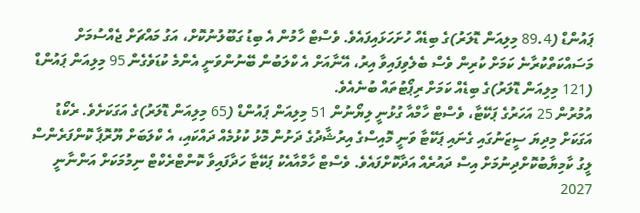ޕައުންޑް (89.4 މިލިއަން ޑޮލަރު)ގެ ބިޑެއް ހުށަހަޅައިފައެވެ. ވެސްޓް ހާމުން އެ ބިޑު ގަބޫލުނުކޮށް، އަގު މައްޗަށް ޖެއްސުމަށް މަސައްކަތްކުރާނެ ކަމަށް ކުރިން ވެސް ބެލެވިފައިވާ އިރު، އޭނާއަށް އެ ކްލަބުން ބޭނުންވަނީ އެންމެ ކުޑަވެގެން 95 މިލިއަން ޕައުންޑް (121 މިލިއަން ޑޮލަރު)ގެ ބިޑެއް ކަމަށް ރިޕޯޓުތައް ބުނެއެވެ.
އުމުރުން 25 އަހަރުގެ ޕަކޭޓާ، ވެސްޓް ހާމްއާ ގުޅުނީ ލިޔޯނުން 51 މިލިއަން ޕައުންޑް (65 މިލިއަން ޑޮލަރު)ގެ އަގަކަށެވެ. ރެކޯޑު އަގަކަށް މިދިޔަ ސީޒަނުގައި ގެނައި ޕަކޭޓާ ވަނީ މޮއިސްގެ އިރުޝާދުގެ ދަށުން މޮޅު ކުޅުމެއް ދައްކައި، އެ ކްލަބަށް ޔޫރޮޕާ ކޮންފަރެންސް ލީގު ކާމިޔާބުކޮށްދިނުމަށް އިސް ދައުރެއް އަދާކޮށްފައެވެ. ވެސްޓް ހާމްއާއެކު ޕަކޭޓާ ހަދާފައިވާ ކޮންޓްރެކްޓް ނިމުމަކަށް އަންނާނީ 2027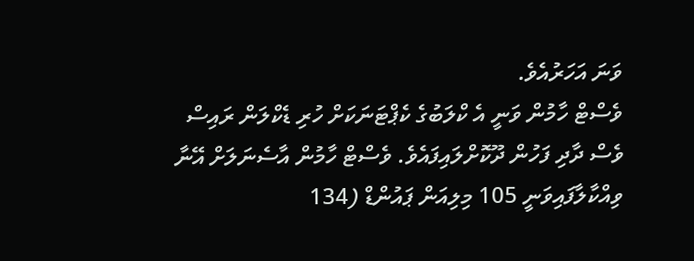ވަނަ އަހަރުއެވެ.
ވެސްޓް ހާމުން ވަނީ އެ ކްލަބުގެ ކެޕްޓަނަކަށް ހުރި ޑެކްލަން ރައިސް ވެސް ދާދި ފަހުން ދޫކޮށްލައިފައެވެ. ވެސްޓް ހާމުން އާސެނަލަށް އޭނާ ވިއްކާލާފައިވަނީ 105 މިލިއަން ޕައުންޑް (134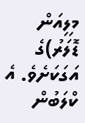މިލިއަން ޑޮލަރު)ގެ އަގަކަށެވެ. އެ ކްލަބުން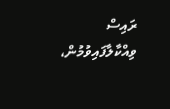ރައިސް ވިއްކާލާފައިވުމުން،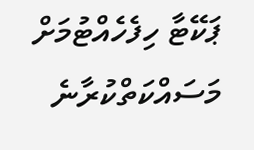ޕަކޭޓާ ހިފެހެއްޓުމަށް މަސައްކަތްކުރާނެ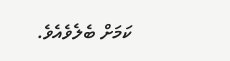ކަމަށް ބެލެވެއެވެ.